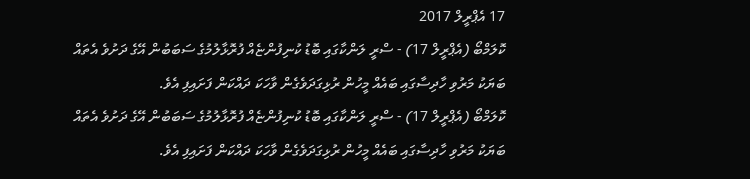17 އެޕްރީލް 2017
ކޮލަމްބޯ (އެޕްރީލް 17) - ސްރީ ލަންކާގައި ބޮޑު ކުނިފުންޏެއް ފުރޮޅާލުމުގެ ސަބަބުން އޭގެ ދަށުވެ އެތައް ބަޔަކު މަރުވި ހާދިސާގައި ބައެއް މީހުން ރުޅިގަދަވެގެން ވާހަކަ ދައްކަން ފަށައިފި އެވެ.
ކޮލަމްބޯ (އެޕްރީލް 17) - ސްރީ ލަންކާގައި ބޮޑު ކުނިފުންޏެއް ފުރޮޅާލުމުގެ ސަބަބުން އޭގެ ދަށުވެ އެތައް ބަޔަކު މަރުވި ހާދިސާގައި ބައެއް މީހުން ރުޅިގަދަވެގެން ވާހަކަ ދައްކަން ފަށައިފި އެވެ.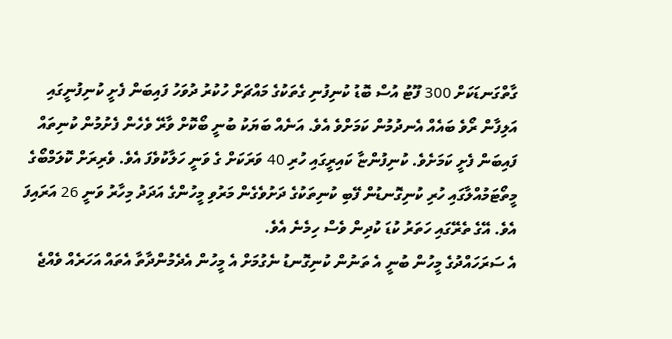ގާތްގަނޑަކަށް 300 ފޫޓު އުސް ބޮޑު ކުނިފުނި ގެތަކުގެ މައްޗަށް ހުކުރު ދުވަހު ފައިބަން ފެށީ ކުނިފުނީގައި އަލިފާން ރޯވެ ބައެއް އެނދުމުން ކަމަށްވެ އެވެ. އަނެއް ބަޔަކު ބުނީ ބޯކޮށް ވާރޭ ވެހެން ފެށުމުން ކުނިތައް ފައިބަން ފެށީ ކަމަށެވެ. ކުނިފުންޏާ ކައިރީގައި ހުރި 40 ވަރަކަށް ގެ ވަނީ ހަލާކުވެފަ އެވެ. ވެރިރަށް ކޮލަމްބޯގެ މީތޯޓަމުއްލާގައި ހުރި ކުނިގޮނޑުން ފޭބި ކުނިތަކުގެ ދަށުވެގެން މަރުވި މީހުންގެ އަދަދު މިހާރު ވަނީ 26 އަރައިފަ އެވެ. އޭގެ ތެރޭގައި ހަތަރު ކުޑަ ކުދިން ވެސް ހިމެނެ އެވެ.
އެ ސަރަހައްދުގެ މީހުން ބުނީ އެ ތަނުން ކުނިގޮނޑު ނެގުމަށް އެ މީހުން އެދެމުންދާތާ އެތައް އަހަރެއް ވެއްޖެ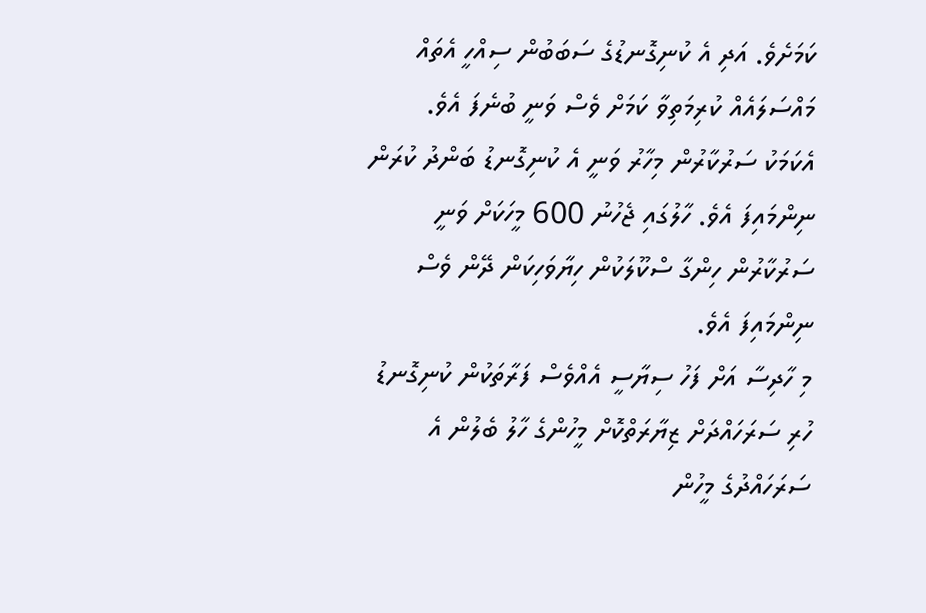ކަމަށެވެ. އަދި އެ ކުނިގޮނޑުގެ ސަބަބުން ސިއްހީ އެތައް މައްސަލައެއް ކުރިމަތިވާ ކަމަށް ވެސް ވަނީ ބުނެފަ އެވެ.
އެކަމަކު ސަރުކާރުން މިހާރު ވަނީ އެ ކުނިގޮނޑު ބަންދު ކުރަން ނިންމައިފަ އެވެ. ހާލުގައި ޖެހުނު 600 މީހަކަށް ވަނީ ސަރުކާރުން ހިންގާ ސްކޫލަކުން ހިޔާވަހިކަން ދޭން ވެސް ނިންމައިފަ އެވެ.
މި ހާދިސާ އަށް ފަހު ސިޔާސީ އެއްވެސް ފަރާތަކުން ކުނިގޮނޑު ހުރި ސަރަހައްދަށް ޒިޔާރަތްކޮށް މީހުންގެ ހާލު ބެލުން އެ ސަރަހައްދުގެ މީހުން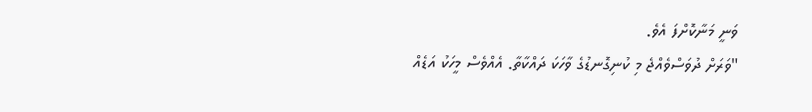ވަނީ މަނާކޮށްފަ އެވެ.
"ވަރަށް ދުވަސްވެއްޖެ މި ކުނިގޮނޑުގެ ވާހަކަ ދައްކާތާ. އެއްވެސް މީހަކު އަޑެއް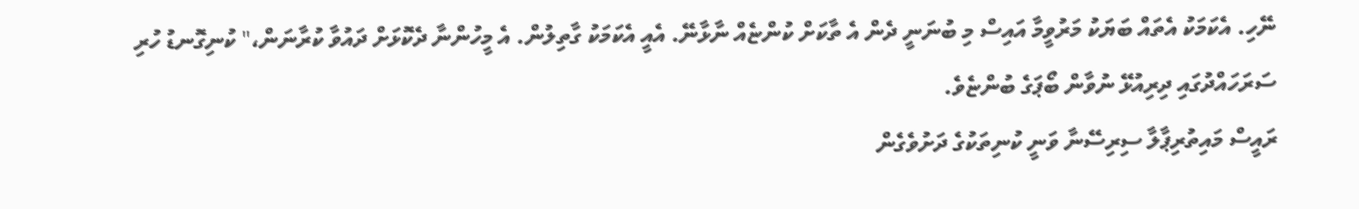ނޭހި. އެކަމަކު އެތައް ބަޔަކު މަރުވީމާ އައިސް މި ބުނަނީ ދެން އެ ތާކަށް ކުންޏެއް ނާޅާނޭ. އެއީ އެކަމަކު ގާތިލުން. އެ މީހުންނާ ދެކޮޅަށް ދައުވާ ކުރާނަން،" ކުނިގޮނޑު ހުރި ސަރަހައްދުގައި ދިރިއުޅޭ ނުވާން ބޯޕަގެ ބުންޏެވެ.
ރައީސް މައިތުރިޕާލާ ސިރިސޭނާ ވަނީ ކުނިތަކުގެ ދަށުވެގެން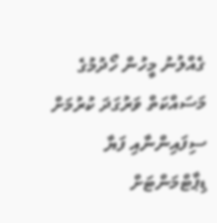ގެއްލުނު މީހުން ހޯދުމުގެ މަސައްކަތް ވަރުގަދަ ކުރުމަށް ސިފައިންނާއި ފަޔާ ޑިޕާޓްމަންޓަށް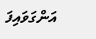އަންގަވައިފަ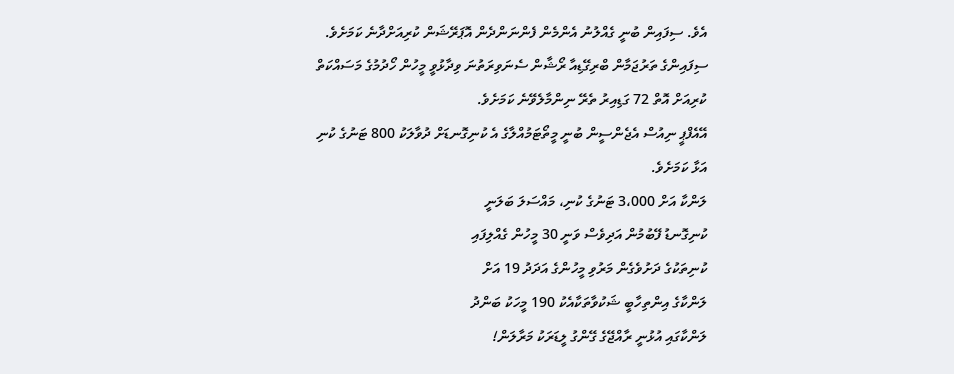އެވެ. ސިފައިން ބުނީ ގެއްލުނު އެންމެން ފެންނަންދެން އޮޕަރޭޝަން ކުރިއަށްދާނެ ކަމަށެވެ. ސިފައިންގެ ތަރުޖަމާން ބްރިގޭޑިއާ ރޯޝާން ސެނަވިރަތުނަ ވިދާޅުވީ މީހުން ހޯދުމުގެ މަސައްކަތް ކުރިއަށް އޮތް 72 ގަޑިއިރު ތެރޭ ނިންމާލެވޭނެ ކަމަށެވެ.
އޭއެފްޕީ ނިއުސް އެޖެންސީން ބުނީ މީތޯޓަމުއްލާގެ އެ ކުނިގޮނޑަށް ދުވާލަކު 800 ޓަނުގެ ކުނި އަޅާ ކަމަށެވެ.
ލަންކާ އަށް 3،000 ޓަނުގެ ކުނި، މައްސަލަ ބަލަނީ
ކުނިގޮނޑު ފޭބުމުން އަދިވެސް ވަނީ 30 މީހުން ގެއްލިފައި
ކުނިތަކުގެ ދަށުވެގެން މަރުވި މީހުންގެ އަދަދު 19 އަށް
ލަންކާގެ އިންތިހާބީ ޝަކުވާތަކާއެކު 190 މީހަކު ބަންދު
ލަންކާގައި އުޅުނީ ރާއްޖޭގެ ގޭންގު ލީޑަރަކު މަރާލަން!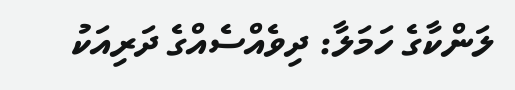ލަންކާގެ ހަމަލާ: ދިވެއްސެއްގެ ދަރިއަކު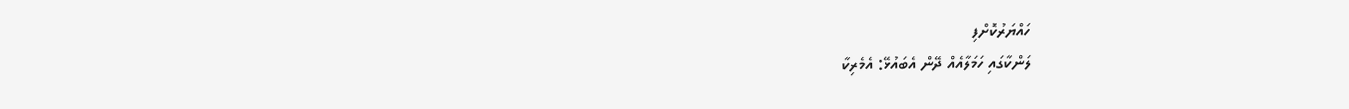ހައްޔަރުކޮށްފި
ލަންކާގައި ހަމަލާއެއް ދޭން އެބައުޅޭ: އެމެރިކާ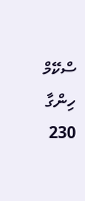ސްކޭމް ހިންގާ 230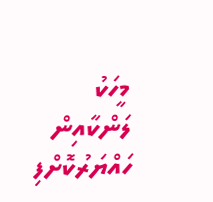މީހަކު ލަންކާއިން ހައްޔަރުކޮށްފި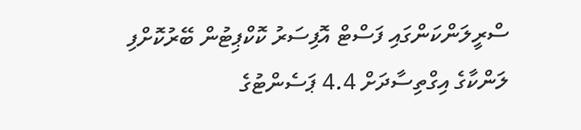ސްރީލަންކަންގައި ފަސްޓް އޮފިސަރު ކޮކްޕިޓުން ބޭރުކޮށްފި
ލަންކާގެ އިގްތިސާދަށް 4.4 ޕަސެންޓުގެ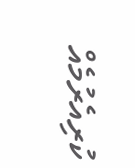ކުރިއެރުމެއް